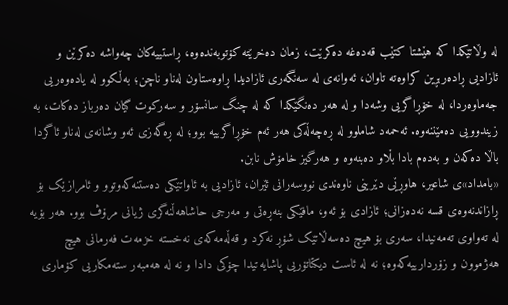لە وڵاتێکدا کە هێشتا کتێب قەدەغە دەکرێت، زمان دەخرێتە کۆتوبەندەوە، ڕاستییەکان چەواشە دەکرێن و ئازادیی ڕادەربڕین کراوەتە تاوان، ئەوانەی لە سەنگەری ئازادیدا ڕاوەستاون لەناو ناچن؛ بەڵکوو لە یادەوەریی جەماوەردا، لە خۆڕاگریی وشەدا و لە هەر دەنگێکدا کە لە چنگ سانسۆر و سەرکوت گیان دەرباز دەکات، بە زیندوویی دەمێننەوە. ئەحمەد شاملوو لە ڕەچەڵەکی هەر ئەم خۆڕاگرییە بوو؛ لە ڕەگەزی ئەو وشانەی لەناو ئاگردا باڵا دەکەن و بەدەم بادا بڵاو دەبنەوە و هەرگیز خامۆش نابن.
«بامداد»ی شاعیر، هاوڕێی دێرینی ناوەندی نووسەرانی ئێران، ئازادیی بە ئاواتێکی دەستنەکەوتوو و ئامرازێک بۆ ڕازاندنەوەی قسە نەدەزانی؛ ئازادی بۆ ئەو، مافێکی بنەڕەتی و مەرجی حاشاهەڵنەگری ژیانی مرۆڤ بوو. هەر بۆیە لە تەواوی تەمەنیدا، سەری بۆ هیچ دەسەڵاتێک شۆڕ نەکرد و قەڵەمەکەی نەخستە خزمەت فەرمانی هیچ هەژموون و زۆردارییەکەوە؛ نە لە ئاست دیکتاتۆریی پاشایەتیدا چۆکی دادا و نە لە هەمبەر ستەمکاریی کۆماری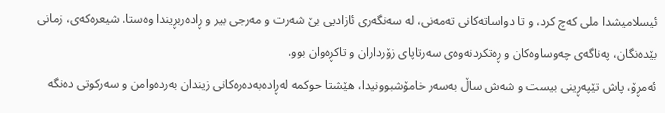ئیسلامیشدا ملی کەچ کرد، و تا دواساتەکانی تەمەنی، لە سەنگەری ئازادیی بێ شەرت و مەرجی بیر و ڕادەربڕیندا وەستا. شیعرەکەی، زمانی بێدەنگان، پەناگەی چەوساوەکان و ڕەتکردنەوەی سەرتاپای زۆرداران و تاکڕەوان بوو.
ئەمڕۆ، پاش تێپەڕینی بیست و شەش ساڵ بەسەر خامۆشبوونیدا، هێشتا حوکمە لەڕادەبەدەرەکانی زیندان بەردەوامن و سەرکوتی دەنگە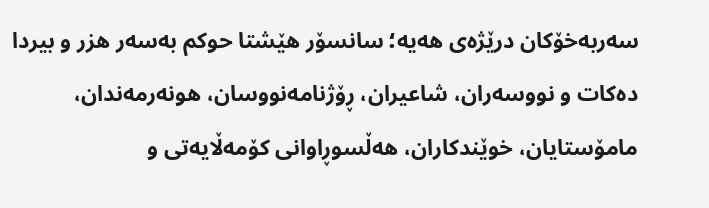سەربەخۆکان درێژەی هەیە؛ سانسۆر هێشتا حوکم بەسەر هزر و بیردا دەکات و نووسەران، شاعیران، ڕۆژنامەنووسان، هونەرمەندان، مامۆستایان، خوێندکاران، هەڵسوڕاوانی کۆمەڵایەتی و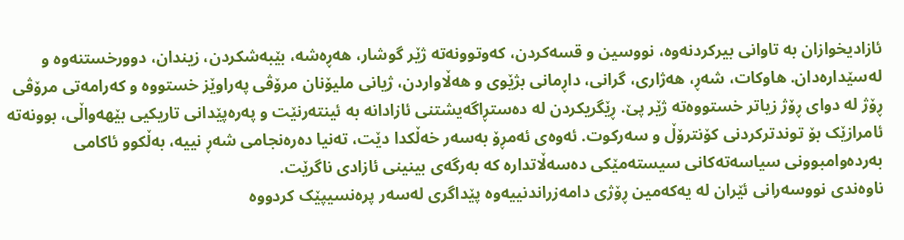ئازادیخوازان بە تاوانی بیرکردنەوە، نووسین و قسەکردن، کەوتوونەتە ژێر گوشار، هەڕەشە، بێبەشکردن، زیندان، دوورخستنەوە و لەسێدارەدان. هاوکات، شەڕ، هەژاری، گرانی، داڕمانی بژێوی و هەڵاواردن، ژیانی ملیۆنان مرۆڤی پەراوێز خستووە و کەرامەتی مرۆڤی ڕۆژ لە دوای ڕۆژ زیاتر خستووەتە ژێر پێ. ڕێگریکردن لە دەستڕاگەیشتنی ئازادانە بە ئینتەرنێت و پەرەپێدانی تاریکیی بێهەواڵی، بوونەتە ئامرازێک بۆ توندترکردنی کۆنترۆڵ و سەرکوت. ئەوەی ئەمڕۆ بەسەر خەڵکدا دێت، تەنیا دەرەنجامی شەڕ نییە، بەڵکوو ئاکامی بەردەوامبوونی سیاسەتەکانی سیستەمێکی دەسەڵاتدارە کە بەرگەی بینینی ئازادی ناگرێت.
ناوەندی نووسەرانی ئێران لە یەکەمین ڕۆژی دامەزراندنییەوە پێداگری لەسەر پرەنسیپێک کردووە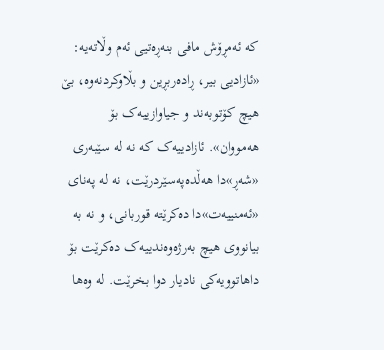کە ئەمڕۆش مافی بنەڕەتیی ئەم وڵاتەیە: «ئازادیی بیر، ڕادەربڕین و بڵاوکردنەوە، بێ هیچ کۆتوبەند و جیاوازییەک بۆ هەمووان». ئازادییەک کە نە لە سێبەری «شەڕ»دا هەڵدەپەسێردرێت، نە لە پەنای «ئەمنییەت»دا دەکرێتە قوربانی، و نە بە بیانووی هیچ بەرژەوەندییەک دەکرێت بۆ داهاتوویەکی نادیار دوا بخرێت. لە وەها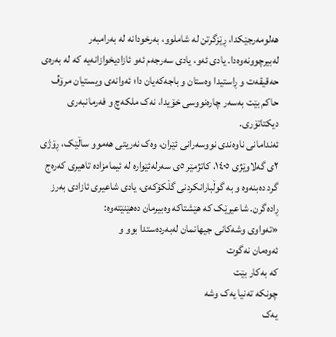هەلومەرجێکدا، ڕێزگرتن لە شاملوو، بەرخودانە لە بەرامبەر لەبیرچوونەوەدا. یادی ئەو، یادی سەرجەم ئەو ئازادیخوازانەیە کە لە بەرەی حەقیقەت و ڕاستیدا وەستان و باجەکەیان دا؛ ئەوانەی ویستیان مرۆڤ حاکم بێت بەسەر چارەنووسی خۆیدا، نەک ملکەچ و فەرمانبەری دیکتاتۆری.
ئەندامانی ناوەندی نووسەرانی ئێران، وەک نەریتی هەموو ساڵێک، ڕۆژی ٢ی گەلاوێژی ١٤٠٥، کاتژمێر ٥ی سەرلەئێوارە لە ئیمامزادە تاهیری کەرەج گرد دەبنەوە و بە گوڵبارانکردنی گڵکۆکەی، یادی شاعیری ئازادی بەرز ڕادەگرن. شاعیرێک کە هێشتاکە وەبیرمان دەهێنێتەوە:
«تەواوی وشەکانی جیهانمان لەبەردەستدا بوو و
ئەوەمان نەگوت
کە بەکار بێت
چونکە تەنیا یەک وشە
یەک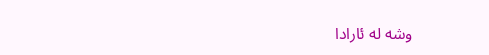وشە لە ئارادا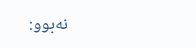نەبوو: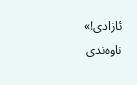ئازادی!»
ناوەندی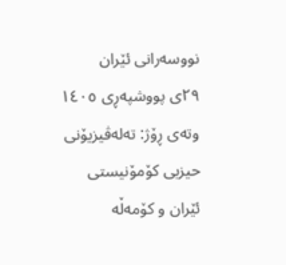نووسەرانی ئێران
٢٩ی پووشپەڕی ١٤٠٥
وتەی ڕۆژ: تەلەڤیزیۆنی حیزبی کۆمۆنیستی ئێران و کۆمەڵە